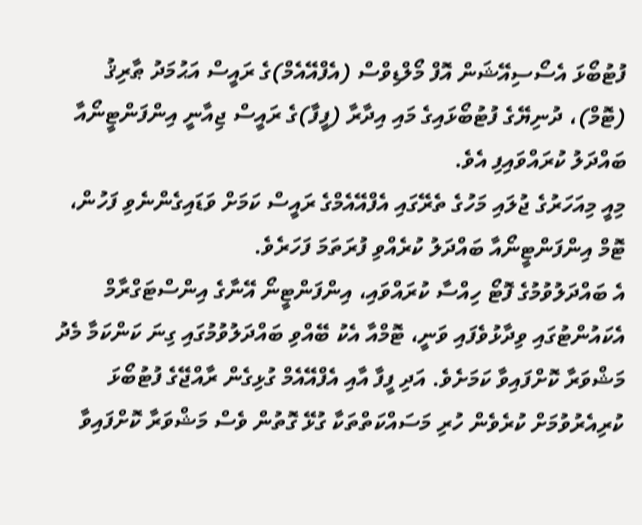ފުޓުބޯޅަ އެސޯސިއޭޝަން އޮފް މޯލްޑިވްސް (އެފްއޭއެމް)ގެ ރައީސް އަޙުމަދު ޠާރިޤު (ޓޮމް)، ދުނިޔޭގެ ފުޓުބޯޅައިގެ މައި އިދާރާ (ފީފާ)ގެ ރައީސް ޖިއާނީ އިންފަންޓީނޯއާ ބައްދަލު ކުރައްވައިފި އެވެ.
މިއީ މިއަހަރުގެ ޖުލައި މަހުގެ ތެރޭގައި އެފްއޭއެމްގެ ރައީސް ކަމަށް ވަޑައިގެންނެވި ފަހުން، ޓޮމް އިންފަންޓީނޯއާ ބައްދަލު ކުރެއްވި ފުރަތަމަ ފަހަރެވެ.
އެ ބައްދަލުވުމުގެ ފޮޓޯ ހިއްސާ ކުރައްވައި، އިންފަންޓީނޯ އޭނާގެ އިންސްޓަގްރާމް އެކައުންޓުގައި ވިދާޅުވެފައި ވަނީ، ޓޮމްއާ އެކު ބޭއްވި ބައްދަލުވުމުގައި ގިނަ ކަންކަމާ މެދު މަޝްވަރާ ކޮށްފައިވާ ކަމަށެވެ. އަދި ފީފާ އާއި އެފްއޭއެމް ގުޅިގެން ރާއްޖޭގެ ފުޓުބޯޅަ ކުރިއެރުވުމަށް ކުރެވެން ހުރި މަސައްކަތްތަކާ ގުޅޭ ގޮތުން ވެސް މަޝްވަރާ ކޮށްފައިވާ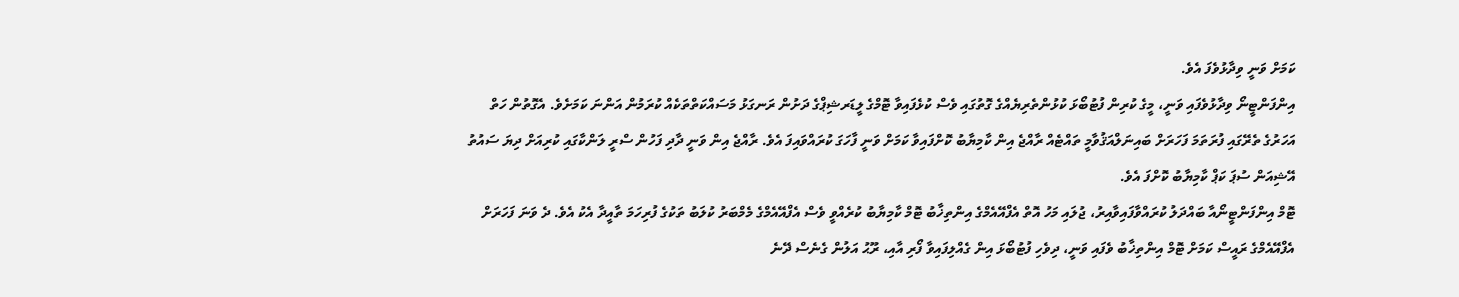ކަމަށް ވަނީ ވިދާޅުވެފަ އެވެ.
އިންފަންޓީނޯ ވިދާޅުވެފައި ވަނީ، މީގެ ކުރިން ފުޓުބޯޅަ ކުޅުންތެރިޔެއްގެ ގޮތުގައި ވެސް ކުޅެފައިވާ ޓޮމްގެ ލީޑަރޝިޕްގެ ދަށުން ރަނގަޅު މަސައްކަތްތަކެއް ކުރަމުން އަންނަ ކަމަށެވެ. އެގޮތުން ހަތް އަހަރުގެ ތެރޭގައި ފުރަތަމަ ފަހަރަށް ބައިނަލްއަޤުވާމީ ތައްޓެއް ރާއްޖެ އިން ކާމިޔާބު ކޮށްފައިވާ ކަމަށް ވަނީ ފާހަގަ ކުރައްވައިފަ އެވެ. ރާއްޖެ އިން ވަނީ ދާދި ފަހުން ސްރީ ލަންކާގައި ކުރިއަށް ދިޔަ ސައުތު އޭޝިއަން ސުޕަ ކަޕް ކާމިޔާބު ކޮށްފަ އެވެ.
ޓޮމް އިންފަންޓީނޯއާ ބައްދަލު ކުރައްވާފައިވާއިރު، ޖުލައި މަހު އޮތް އެފްއޭއެމްގެ އިންތިޚާބު ޓޮމް ކާމިޔާބު ކުރެއްވީ ވެސް އެފްއޭއެމްގެ މެމްބަރު ކުލަބު ތަކުގެ ފުރިހަމަ ތާއީދާ އެކު އެވެ. ދެ ވަނަ ފަހަރަށް އެފްއޭއެމްގެ ރައީސް ކަމަށް ޓޮމް އިންތިޚާބު ވެފައި ވަނީ، ދިވެހި ފުޓުބޯޅަ އިން ގެއްލިފައިވާ ފޯރި އާއި، ރޫޙު އަލުން ގެނެސް ދޭނެ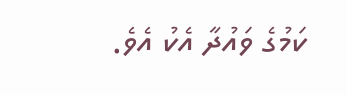ކަމުގެ ވައުދާ އެކު އެވެ.